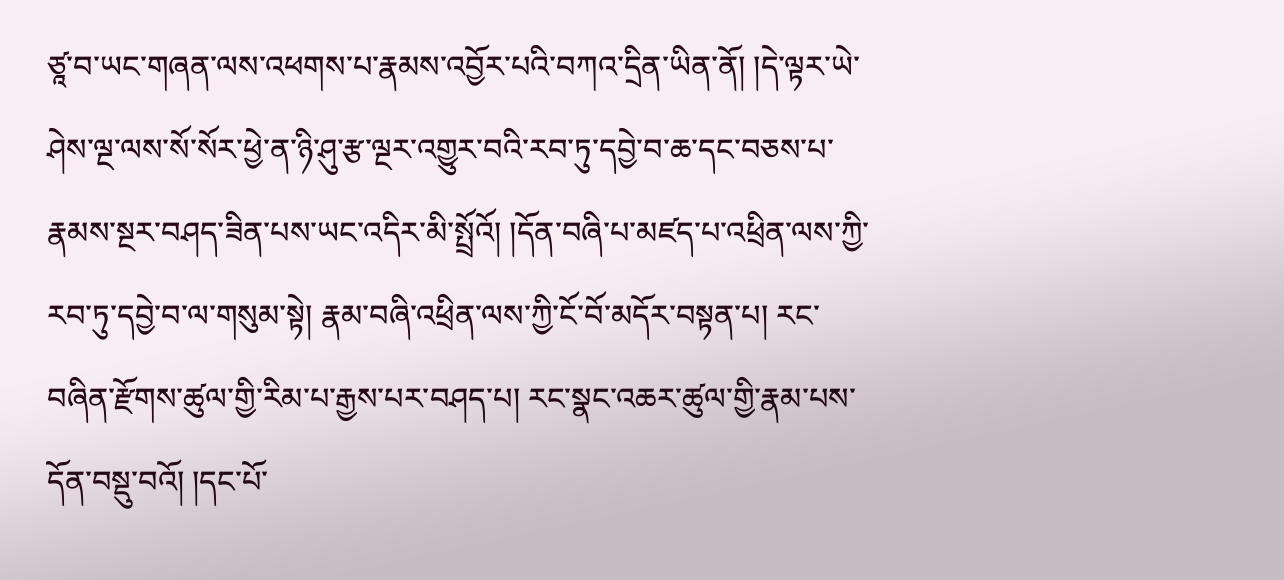ཙཱ་བ་ཡང་གཞན་ལས་འཕགས་པ་རྣམས་འབྱོར་པའི་བཀའ་དྲིན་ཡིན་ནོ། །དེ་ལྟར་ཡེ་ཤེས་ལྔ་ལས་སོ་སོར་ཕྱེ་ན་ཉི་ཤུ་རྩ་ལྔར་འགྱུར་བའི་རབ་ཏུ་དབྱེ་བ་ཆ་དང་བཅས་པ་རྣམས་སྔར་བཤད་ཟིན་པས་ཡང་འདིར་མི་སྤྲོའོ། །དོན་བཞི་པ་མཛད་པ་འཕྲིན་ལས་ཀྱི་རབ་ཏུ་དབྱེ་བ་ལ་གསུམ་སྟེ། རྣམ་བཞི་འཕྲིན་ལས་ཀྱི་ངོ་བོ་མདོར་བསྟན་པ། རང་བཞིན་རྫོགས་ཚུལ་གྱི་རིམ་པ་རྒྱས་པར་བཤད་པ། རང་སྣང་འཆར་ཚུལ་གྱི་རྣམ་པས་དོན་བསྡུ་བའོ། །དང་པོ་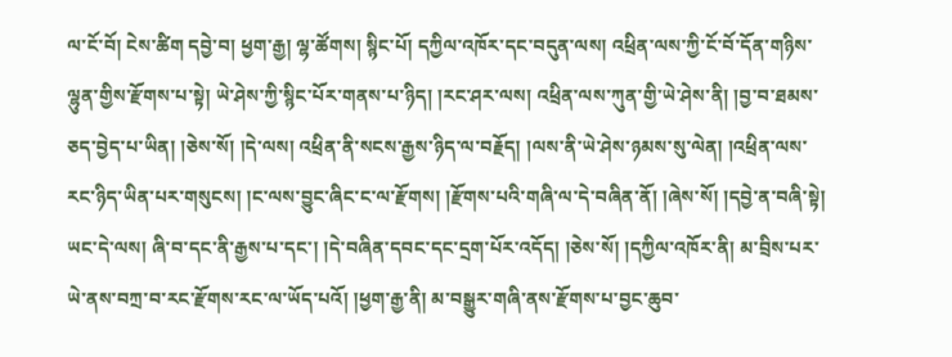ལ་ངོ་བོ། ངེས་ཚིག དབྱེ་བ། ཕྱག་རྒྱ། ལྷ་ཚོགས། སྙིང་པོ། དཀྱིལ་འཁོར་དང་བདུན་ལས། འཕྲིན་ལས་ཀྱི་ངོ་བོ་དོན་གཉིས་ལྷུན་གྱིས་རྫོགས་པ་སྟེ། ཡེ་ཤེས་ཀྱི་སྙིང་པོར་གནས་པ་ཉིད། །རང་ཤར་ལས། འཕྲིན་ལས་ཀུན་གྱི་ཡེ་ཤེས་ནི། །བྱ་བ་ཐམས་ཅད་བྱེད་པ་ཡིན། །ཅེས་སོ། །དེ་ལས། འཕྲིན་ནི་སངས་རྒྱས་ཉིད་ལ་བརྗོད། །ལས་ནི་ཡེ་ཤེས་ཉམས་སུ་ལེན། །འཕྲིན་ལས་རང་ཉིད་ཡིན་པར་གསུངས། །ང་ལས་བྱུང་ཞིང་ང་ལ་རྫོགས། །རྫོགས་པའི་གཞི་ལ་དེ་བཞིན་ནོ། །ཞེས་སོ། །དབྱེ་ན་བཞི་སྟེ། ཡང་དེ་ལས། ཞི་བ་དང་ནི་རྒྱས་པ་དང་། །དེ་བཞིན་དབང་དང་དྲག་པོར་འདོད། །ཅེས་སོ། །དཀྱིལ་འཁོར་ནི། མ་བྲིས་པར་ཡེ་ནས་བཀྲ་བ་རང་རྫོགས་རང་ལ་ཡོད་པའོ། །ཕྱག་རྒྱ་ནི། མ་བསྒྱུར་གཞི་ནས་རྫོགས་པ་བྱང་ཆུབ་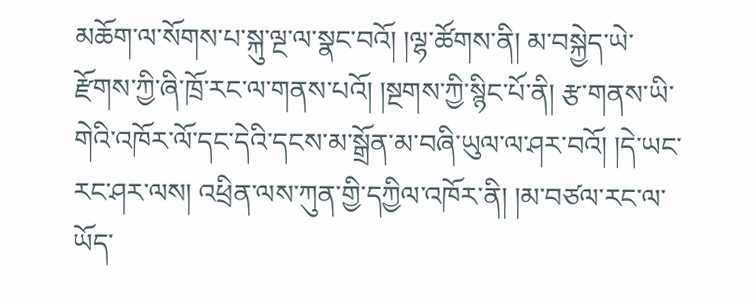མཆོག་ལ་སོགས་པ་སྐུ་ལྔ་ལ་སྣང་བའོ། །ལྷ་ཚོགས་ནི། མ་བསྐྱེད་ཡེ་རྫོགས་ཀྱི་ཞི་ཁྲོ་རང་ལ་གནས་པའོ། །སྔགས་ཀྱི་སྙིང་པོ་ནི། རྩ་གནས་ཡི་གེའི་འཁོར་ལོ་དང་དེའི་དངས་མ་སྒྲོན་མ་བཞི་ཡུལ་ལ་ཤར་བའོ། །དེ་ཡང་རང་ཤར་ལས། འཕྲིན་ལས་ཀུན་གྱི་དཀྱིལ་འཁོར་ནི། །མ་བཙལ་རང་ལ་ཡོད་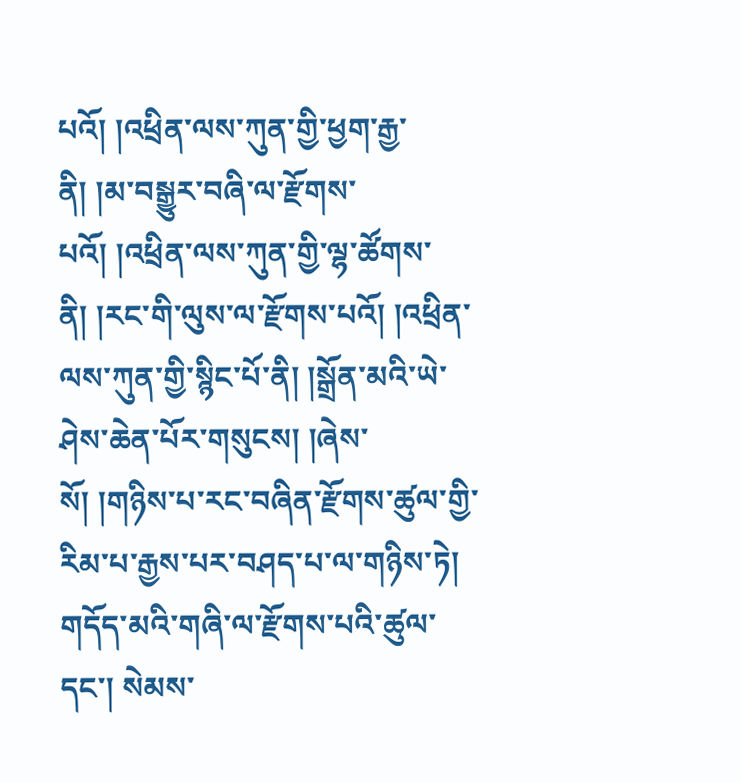པའོ། །འཕྲིན་ལས་ཀུན་གྱི་ཕྱག་རྒྱ་ནི། །མ་བསྒྱུར་བཞི་ལ་རྫོགས་པའོ། །འཕྲིན་ལས་ཀུན་གྱི་ལྷ་ཚོགས་ནི། །རང་གི་ལུས་ལ་རྫོགས་པའོ། །འཕྲིན་ལས་ཀུན་གྱི་སྙིང་པོ་ནི། །སྒྲོན་མའི་ཡེ་ཤེས་ཆེན་པོར་གསུངས། །ཞེས་སོ། །གཉིས་པ་རང་བཞིན་རྫོགས་ཚུལ་གྱི་རིམ་པ་རྒྱས་པར་བཤད་པ་ལ་གཉིས་ཏེ། གདོད་མའི་གཞི་ལ་རྫོགས་པའི་ཚུལ་དང་། སེམས་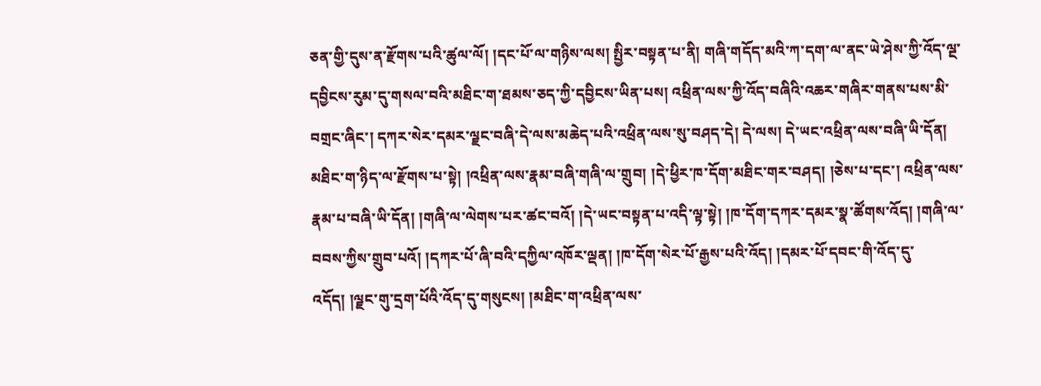ཅན་གྱི་དུས་ན་རྫོགས་པའི་ཚུལ་ལོ། །དང་པོ་ལ་གཉིས་ལས། སྤྱིར་བསྟན་པ་ནི། གཞི་གདོད་མའི་ཀ་དག་ལ་ནང་ཡེ་ཤེས་ཀྱི་འོད་ལྔ་དབྱིངས་རུམ་དུ་གསལ་བའི་མཐིང་ག་ཐམས་ཅད་ཀྱི་དབྱིངས་ཡིན་པས། འཕྲིན་ལས་ཀྱི་འོད་བཞིའི་འཆར་གཞིར་གནས་པས་མི་བགྲང་ཞིང་། དཀར་སེར་དམར་ལྗང་བཞི་དེ་ལས་མཆེད་པའི་འཕྲིན་ལས་སུ་བཤད་དེ། དེ་ལས། དེ་ཡང་འཕྲིན་ལས་བཞི་ཡི་དོན། མཐིང་ག་ཉིད་ལ་རྫོགས་པ་སྟེ། །འཕྲིན་ལས་རྣམ་བཞི་གཞི་ལ་གྲུབ། །དེ་ཕྱིར་ཁ་དོག་མཐིང་གར་བཤད། །ཅེས་པ་དང་། འཕྲིན་ལས་རྣམ་པ་བཞི་ཡི་དོན། །གཞི་ལ་ལེགས་པར་ཚང་བའོ། །དེ་ཡང་བསྟན་པ་འདི་ལྟ་སྟེ། །ཁ་དོག་དཀར་དམར་སྣ་ཚོགས་འོད། །གཞི་ལ་བབས་ཀྱིས་གྲུབ་པའོ། །དཀར་པོ་ཞི་བའི་དཀྱིལ་འཁོར་ལྡན། །ཁ་དོག་སེར་པོ་རྒྱས་པའི་འོད། །དམར་པོ་དབང་གི་འོད་དུ་འདོད། །ལྗང་གུ་དྲག་པོའི་འོད་དུ་གསུངས། །མཐིང་ག་འཕྲིན་ལས་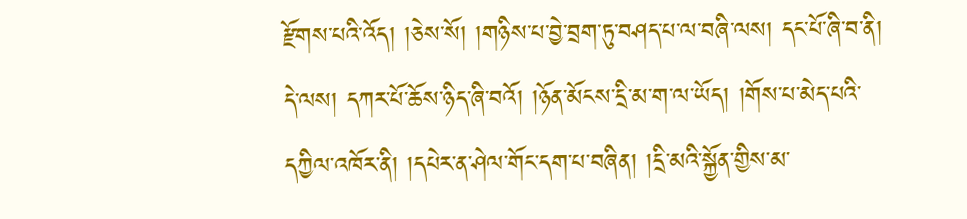རྫོགས་པའི་འོད། །ཅེས་སོ། །གཉིས་པ་བྱེ་བྲག་ཏུ་བཤད་པ་ལ་བཞི་ལས། དང་པོ་ཞི་བ་ནི། དེ་ལས། དཀར་པོ་ཆོས་ཉིད་ཞི་བའོ། །ཉོན་མོངས་དྲི་མ་ག་ལ་ཡོད། །གོས་པ་མེད་པའི་དཀྱིལ་འཁོར་ནི། །དཔེར་ན་ཤེལ་གོང་དག་པ་བཞིན། །དྲི་མའི་སྐྱོན་གྱིས་མ་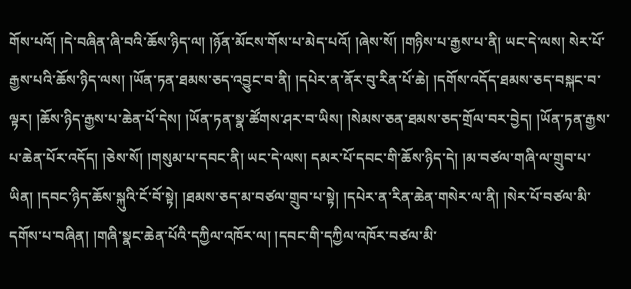གོས་པའོ། །དེ་བཞིན་ཞི་བའི་ཆོས་ཉིད་ལ། །ཉོན་མོངས་གོས་པ་མེད་པའོ། །ཞེས་སོ། །གཉིས་པ་རྒྱས་པ་ནི། ཡང་དེ་ལས། སེར་པོ་རྒྱས་པའི་ཆོས་ཉིད་ལས། །ཡོན་ཏན་ཐམས་ཅད་འབྱུང་བ་ནི། །དཔེར་ན་ནོར་བུ་རིན་པོ་ཆེ། །དགོས་འདོད་ཐམས་ཅད་བསྐང་བ་ལྟར། །ཆོས་ཉིད་རྒྱས་པ་ཆེན་པོ་དེས། །ཡོན་ཏན་སྣ་ཚོགས་ཤར་བ་ཡིས། །སེམས་ཅན་ཐམས་ཅད་གྲོལ་བར་བྱེད། །ཡོན་ཏན་རྒྱས་པ་ཆེན་པོར་འདོད། །ཅེས་སོ། །གསུམ་པ་དབང་ནི། ཡང་དེ་ལས། དམར་པོ་དབང་གི་ཆོས་ཉིད་དེ། །མ་བཙལ་གཞི་ལ་གྲུབ་པ་ཡིན། །དབང་ཉིད་ཆོས་སྐུའི་ངོ་བོ་སྟེ། །ཐམས་ཅད་མ་བཙལ་གྲུབ་པ་སྟེ། །དཔེར་ན་རིན་ཆེན་གསེར་ལ་ནི། །སེར་པོ་བཙལ་མི་དགོས་པ་བཞིན། །གཞི་སྣང་ཆེན་པོའི་དཀྱིལ་འཁོར་ལ། །དབང་གི་དཀྱིལ་འཁོར་བཙལ་མི་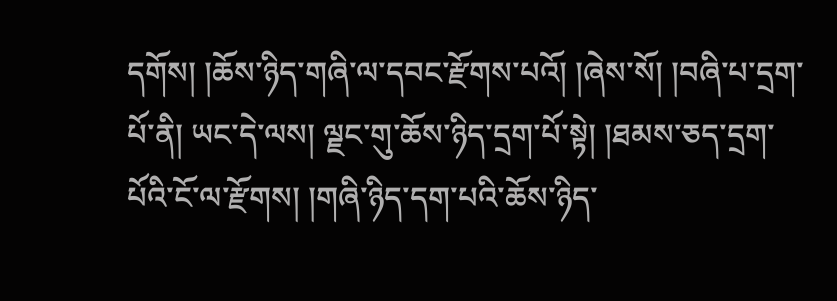དགོས། །ཆོས་ཉིད་གཞི་ལ་དབང་རྫོགས་པའོ། །ཞེས་སོ། །བཞི་པ་དྲག་པོ་ནི། ཡང་དེ་ལས། ལྗང་གུ་ཆོས་ཉིད་དྲག་པོ་སྟེ། །ཐམས་ཅད་དྲག་པོའི་ངོ་ལ་རྫོགས། །གཞི་ཉིད་དག་པའི་ཆོས་ཉིད་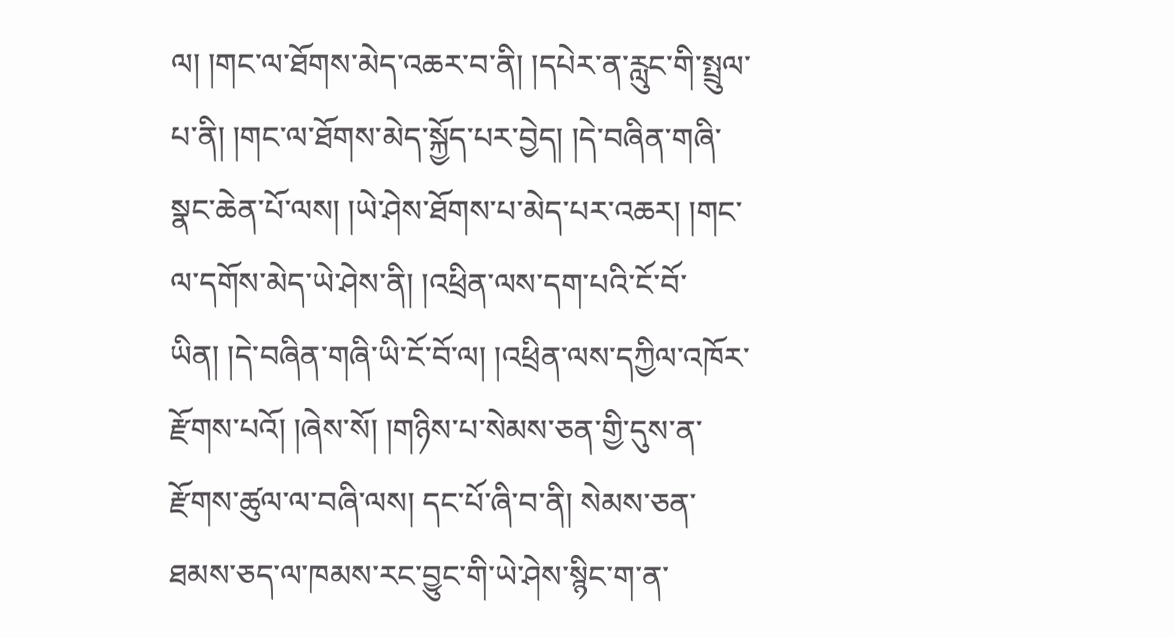ལ། །གང་ལ་ཐོགས་མེད་འཆར་བ་ནི། །དཔེར་ན་རླུང་གི་སྤྲུལ་པ་ནི། །གང་ལ་ཐོགས་མེད་སྐྱོད་པར་བྱེད། །དེ་བཞིན་གཞི་སྣང་ཆེན་པོ་ལས། །ཡེ་ཤེས་ཐོགས་པ་མེད་པར་འཆར། །གང་ལ་དགོས་མེད་ཡེ་ཤེས་ནི། །འཕྲིན་ལས་དག་པའི་ངོ་བོ་ཡིན། །དེ་བཞིན་གཞི་ཡི་ངོ་བོ་ལ། །འཕྲིན་ལས་དཀྱིལ་འཁོར་རྫོགས་པའོ། །ཞེས་སོ། །གཉིས་པ་སེམས་ཅན་གྱི་དུས་ན་རྫོགས་ཚུལ་ལ་བཞི་ལས། དང་པོ་ཞི་བ་ནི། སེམས་ཅན་ཐམས་ཅད་ལ་ཁམས་རང་བྱུང་གི་ཡེ་ཤེས་སྙིང་ག་ན་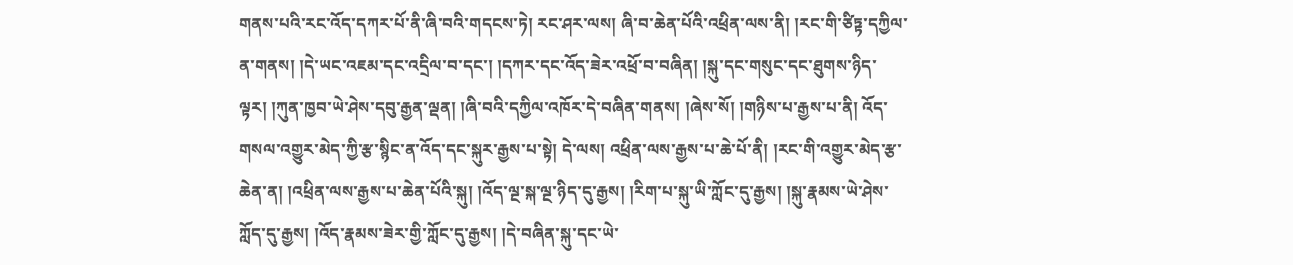གནས་པའི་རང་འོད་དཀར་པོ་ནི་ཞི་བའི་གདངས་ཏེ། རང་ཤར་ལས། ཞི་བ་ཆེན་པོའི་འཕྲིན་ལས་ནི། །རང་གི་ཙིཏྟ་དཀྱིལ་ན་གནས། །དེ་ཡང་འཇམ་དང་འདྲིལ་བ་དང་། །དཀར་དང་འོད་ཟེར་འཕྲོ་བ་བཞིན། །སྐུ་དང་གསུང་དང་ཐུགས་ཉིད་ལྟར། །ཀུན་ཁྱབ་ཡེ་ཤེས་དབུ་རྒྱན་ལྡན། །ཞི་བའི་དཀྱིལ་འཁོར་དེ་བཞིན་གནས། །ཞེས་སོ། །གཉིས་པ་རྒྱས་པ་ནི། འོད་གསལ་འགྱུར་མེད་ཀྱི་རྩ་སྙིང་ན་འོད་དང་སྐུར་རྒྱས་པ་སྟེ། དེ་ལས། འཕྲིན་ལས་རྒྱས་པ་ཆེ་པོ་ནི། །རང་གི་འགྱུར་མེད་རྩ་ཆེན་ན། །འཕྲིན་ལས་རྒྱས་པ་ཆེན་པོའི་སྐུ། །འོད་ལྔ་སྐ་ལྔ་ཉིད་དུ་རྒྱས། །རིག་པ་སྐུ་ཡི་ཀློང་དུ་རྒྱས། །སྐུ་རྣམས་ཡེ་ཤེས་ཀློད་དུ་རྒྱས། །འོད་རྣམས་ཟེར་གྱི་ཀློང་དུ་རྒྱས། །དེ་བཞིན་སྐུ་དང་ཡེ་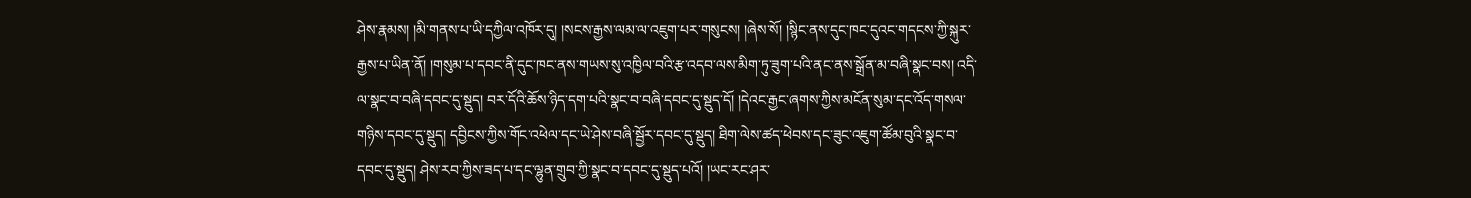ཤེས་རྣམས། །མི་གནས་པ་ཡི་དཀྱིལ་འཁོར་དུ། །སངས་རྒྱས་ལམ་ལ་འཇུག་པར་གསུངས། །ཞེས་སོ། །སྙིང་ནས་དུང་ཁང་དུའང་གདངས་ཀྱི་སྐུར་རྒྱས་པ་ཡིན་ནོ། །གསུམ་པ་དབང་ནི་དུང་ཁང་ནས་གཡས་སུ་འཁྱིལ་བའི་རྩ་འདབ་ལས་མིག་ཏུ་ཟུག་པའི་ནང་ནས་སྒྲོན་མ་བཞི་སྣང་བས། འདི་ལ་སྣང་བ་བཞི་དབང་དུ་སྡུད། བར་དོའི་ཆོས་ཉིད་དག་པའི་སྣང་བ་བཞི་དབང་དུ་སྡུད་དོ། །དེའང་རྒྱང་ཞགས་ཀྱིས་མངོན་སུམ་དང་འོད་གསལ་གཉིས་དབང་དུ་སྡུད། དབྱིངས་ཀྱིས་གོང་འཕེལ་དང་ཡེ་ཤེས་བཞི་སྦྱོར་དབང་དུ་སྡུད། ཐིག་ལེས་ཚད་ཕེབས་དང་ཟུང་འཇུག་ཚོམ་བུའི་སྣང་བ་དབང་དུ་སྡུད། ཤེས་རབ་ཀྱིས་ཟད་པ་དང་ལྷུན་གྲུབ་ཀྱི་སྣང་བ་དབང་དུ་སྡུད་པའོ། །ཡང་རང་ཤར་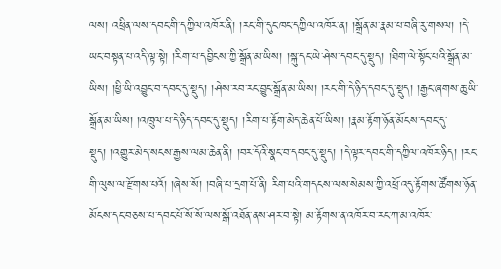ལས། འཕྲིན་ལས་དབང་གི་དཀྱིལ་འཁོར་ནི། །རང་གི་དུང་ཁང་དཀྱིལ་འཁོར་ན། །སྒྲོན་མ་རྣམ་པ་བཞི་རུ་གསལ། །དེ་ཡང་བསྟན་པ་འདི་ལྟ་སྟེ། །རིག་པ་དབྱིངས་ཀྱི་སྒྲོན་མ་ཡིས། །སྐུ་དང་ཡེ་ཤེས་དབང་དུ་སྡུད། །ཐིག་ལེ་སྟོང་པའི་སྒྲོན་མ་ཡིས། །ཕྱི་ཡི་འབྱུང་བ་དབང་དུ་སྡུད། །ཤེས་རབ་རང་བྱུང་སྒྲོན་མ་ཡིས། །རང་གི་དེ་ཉིད་དབང་དུ་སྡུད། །རྒྱང་ཞགས་ཆུ་ཡི་སྒྲོན་མ་ཡིས། །འཁྲུལ་པ་དེ་ཉིད་དབང་དུ་སྡུད། །རིག་པ་རྟོག་མེད་ཆེན་པོ་ཡིས། །རྣམ་རྟོག་ཉོན་མོངས་དབང་དུ་སྡུད། །འགྱུར་མེད་སངས་རྒྱས་ལམ་ཆེན་ནི། །བར་དོའི་སྣང་བ་དབང་དུ་སྡུད། །དེ་ལྟར་དབང་གི་དཀྱིལ་འཁོར་ཉིད། །རང་གི་ལུས་ལ་རྫོགས་པའོ། །ཞེས་སོ། །བཞི་པ་དྲག་པོ་ནི། རིག་པའི་གདངས་ལས་སེམས་ཀྱི་འཕྲོ་འདུ་རྟོགས་ཚོགས་ཉོན་མོངས་དང་བཅས་པ་དབང་པོ་སོ་སོ་ལས་སྒོ་འཐོན་ནས་ཤར་བ་སྟེ། མ་རྟོགས་ན་འཁོར་བ་རང་ཀ་མ་འཁོར་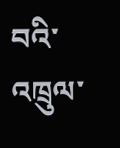བའི་འཁྲུལ་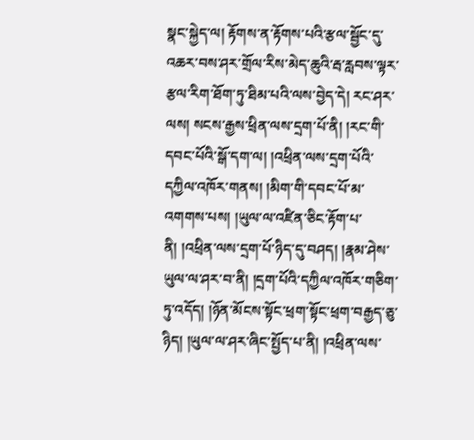སྣང་སྐྱེད་ལ། རྟོགས་ན་རྟོགས་པའི་རྩལ་སྦྱོང་དུ་འཆར་བས་ཤར་གྲོལ་རིས་མེད་ཆུའི་རྦ་རླབས་ལྟར་རྩལ་རིག་ཐོག་ཏུ་ཐིམ་པའི་ལས་བྱེད་དེ། རང་ཤར་ལས། སངས་རྒྱས་ཕྲིན་ལས་དྲག་པོ་ནི། །རང་གི་དབང་པོའི་སྒོ་དག་ལ། །འཕྲིན་ལས་དྲག་པོའི་དཀྱིལ་འཁོར་གནས། །མིག་གི་དབང་པོ་མ་འགགས་པས། །ཡུལ་ལ་འཛིན་ཅིང་རྟོག་པ་ནི། །འཕྲིན་ལས་དྲག་པོ་ཉིད་དུ་བཤད། །རྣམ་ཤེས་ཡུལ་ལ་ཤར་བ་ནི། །དྲག་པོའི་དཀྱིལ་འཁོར་གཅིག་ཏུ་འདོད། །ཉོན་མོངས་སྟོང་ཕྲག་སྟོང་ཕྲག་བརྒྱད་ཅུ་ཉིད། །ཡུལ་ལ་ཤར་ཞིང་སྤྱོད་པ་ནི། །འཕྲིན་ལས་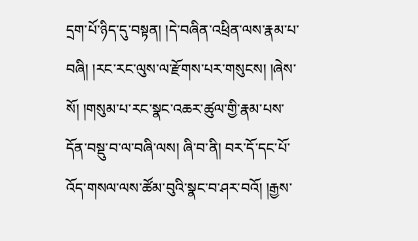དྲག་པོ་ཉིད་དུ་བསྟན། །དེ་བཞིན་འཕྲིན་ལས་རྣམ་པ་བཞི། །རང་རང་ལུས་ལ་རྫོགས་པར་གསུངས། །ཞེས་སོ། །གསུམ་པ་རང་སྣང་འཆར་ཚུལ་གྱི་རྣམ་པས་དོན་བསྡུ་བ་ལ་བཞི་ལས། ཞི་བ་ནི། བར་དོ་དང་པོ་འོད་གསལ་ལས་ཚོམ་བུའི་སྣང་བ་ཤར་བའོ། །རྒྱས་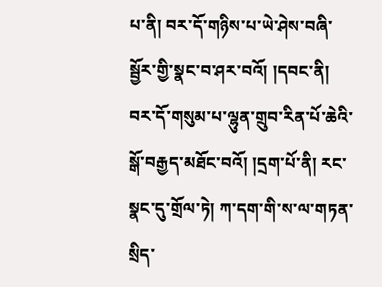པ་ནི། བར་དོ་གཉིས་པ་ཡེ་ཤེས་བཞི་སྦྱོར་གྱི་སྣང་བ་ཤར་བའོ། །དབང་ནི། བར་དོ་གསུམ་པ་ལྷུན་གྲུབ་རིན་པོ་ཆེའི་སྒོ་བརྒྱད་མཐོང་བའོ། །དྲག་པོ་ནི། རང་སྣང་དུ་གྲོལ་ཏེ། ཀ་དག་གི་ས་ལ་གཏན་སྲིད་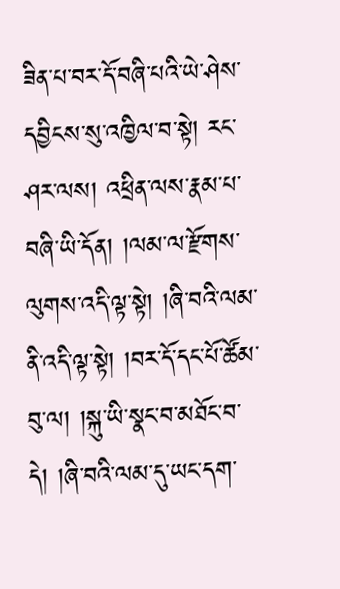ཟིན་པ་བར་དོ་བཞི་པའི་ཡེ་ཤེས་དབྱིངས་སུ་འཁྱིལ་བ་སྟེ། རང་ཤར་ལས། འཕྲིན་ལས་རྣམ་པ་བཞི་ཡི་དོན། །ལམ་ལ་རྫོགས་ལུགས་འདི་ལྟ་སྟེ། །ཞི་བའི་ལམ་ནི་འདི་ལྟ་སྟེ། །བར་དོ་དང་པོ་ཚོམ་བུ་ལ། །སྐུ་ཡི་སྣང་བ་མཐོང་བ་དེ། །ཞི་བའི་ལམ་དུ་ཡང་དག་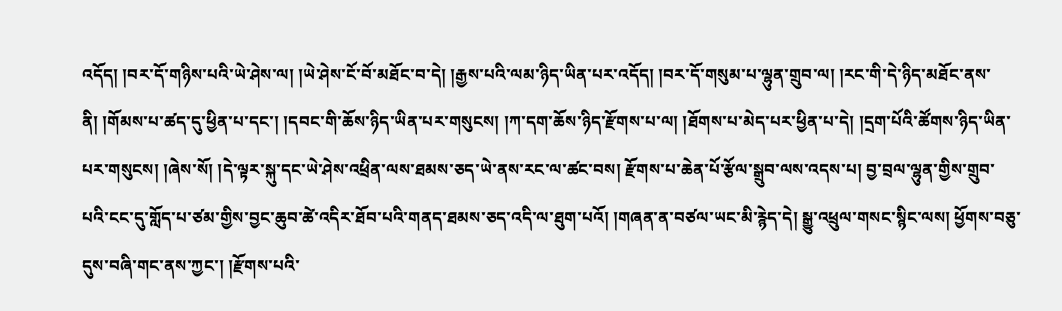འདོད། །བར་དོ་གཉིས་པའི་ཡེ་ཤེས་ལ། །ཡེ་ཤེས་ངོ་བོ་མཐོང་བ་དེ། །རྒྱས་པའི་ལམ་ཉིད་ཡིན་པར་འདོད། །བར་དོ་གསུམ་པ་ལྷུན་གྲུབ་ལ། །རང་གི་དེ་ཉིད་མཐོང་ནས་ནི། །གོམས་པ་ཚད་དུ་ཕྱིན་པ་དང་། །དབང་གི་ཆོས་ཉིད་ཡིན་པར་གསུངས། །ཀ་དག་ཆོས་ཉིད་རྫོགས་པ་ལ། །ཐོགས་པ་མེད་པར་ཕྱིན་པ་དེ། །དྲག་པོའི་ཚོགས་ཉིད་ཡིན་པར་གསུངས། །ཞེས་སོ། །དེ་ལྟར་སྐུ་དང་ཡེ་ཤེས་འཕྲིན་ལས་ཐམས་ཅད་ཡེ་ནས་རང་ལ་ཚང་བས། རྫོགས་པ་ཆེན་པོ་རྩོལ་སྒྲུབ་ལས་འདས་པ། བྱ་བྲལ་ལྷུན་གྱིས་གྲུབ་པའི་ངང་དུ་གློད་པ་ཙམ་གྱིས་བྱང་ཆུབ་ཚེ་འདིར་ཐོབ་པའི་གནད་ཐམས་ཅད་འདི་ལ་ཐུག་པའོ། །གཞན་ན་བཙལ་ཡང་མི་རྙེད་དེ། སྒྱུ་འཕྲུལ་གསང་སྙིང་ལས། ཕྱོགས་བཅུ་དུས་བཞི་གང་ནས་ཀྱང་། །རྫོགས་པའི་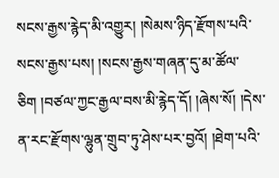སངས་རྒྱས་རྙེད་མི་འགྱུར། །སེམས་ཉིད་རྫོགས་པའི་སངས་རྒྱས་པས། །སངས་རྒྱས་གཞན་དུ་མ་ཚོལ་ཅིག །བཙལ་ཀྱང་རྒྱལ་བས་མི་རྙེད་དོ། །ཞེས་སོ། །དེས་ན་རང་རྫོགས་ལྷུན་གྲུབ་ཏུ་ཤེས་པར་བྱའོ། །ཐེག་པའི་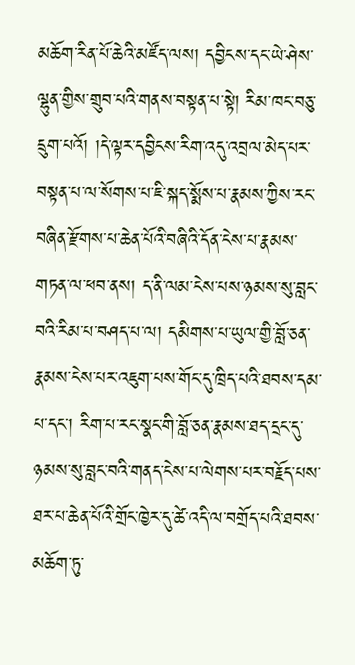མཆོག་རིན་པོ་ཆེའི་མཛོད་ལས། དབྱིངས་དང་ཡེ་ཤེས་ལྷུན་གྱིས་གྲུབ་པའི་གནས་བསྟན་པ་སྟེ། རིམ་ཁང་བཅུ་དྲུག་པའོ། །དེ་ལྟར་དབྱིངས་རིག་འདུ་འབྲལ་མེད་པར་བསྟན་པ་ལ་སོགས་པ་ཇི་སྐད་སྨོས་པ་རྣམས་ཀྱིས་རང་བཞིན་རྫོགས་པ་ཆེན་པོའི་བཞིའི་དོན་ངེས་པ་རྣམས་གཏན་ལ་ཕབ་ནས། ད་ནི་ལམ་ངེས་པས་ཉམས་སུ་བླང་བའི་རིམ་པ་བཤད་པ་ལ། དམིགས་པ་ཡུལ་གྱི་བློ་ཅན་རྣམས་ངེས་པར་འཇུག་པས་གོང་དུ་ཁྲིད་པའི་ཐབས་དམ་པ་དང་། རིག་པ་རང་སྣང་གི་བློ་ཅན་རྣམས་ཐད་དྲང་དུ་ཉམས་སུ་བླང་བའི་གནད་ངེས་པ་ལེགས་པར་བརྗོད་པས་ཐར་པ་ཆེན་པོའི་གྲོང་ཁྱེར་དུ་ཚེ་འདི་ལ་བགྲོད་པའི་ཐབས་མཆོག་ཏུ་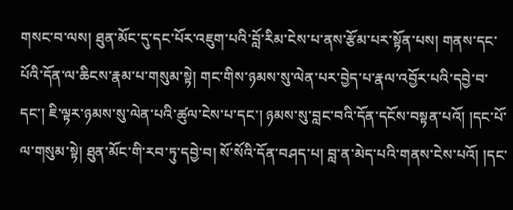གསང་བ་ལས། ཐུན་མོང་དུ་དང་པོར་འཇུག་པའི་བློ་རིམ་ངེས་པ་ནས་རྩོམ་པར་སྟོན་པས། གནས་དང་པོའི་དོན་ལ་ཆིངས་རྣམ་པ་གསུམ་སྟེ། གང་གིས་ཉམས་སུ་ལེན་པར་བྱེད་པ་རྣལ་འབྱོར་པའི་དབྱེ་བ་དང་། ཇི་ལྟར་ཉམས་སུ་ལེན་པའི་ཚུལ་ངེས་པ་དང་། ཉམས་སུ་བླང་བའི་དོན་དངོས་བསྟན་པའོ། །དང་པོ་ལ་གསུམ་སྟེ། ཐུན་མོང་གི་རབ་ཏུ་དབྱེ་བ། སོ་སོའི་དོན་བཤད་པ། བླ་ན་མེད་པའི་གནས་ངེས་པའོ། །དང་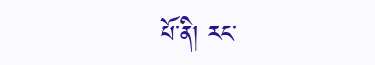པོ་ནི། རང་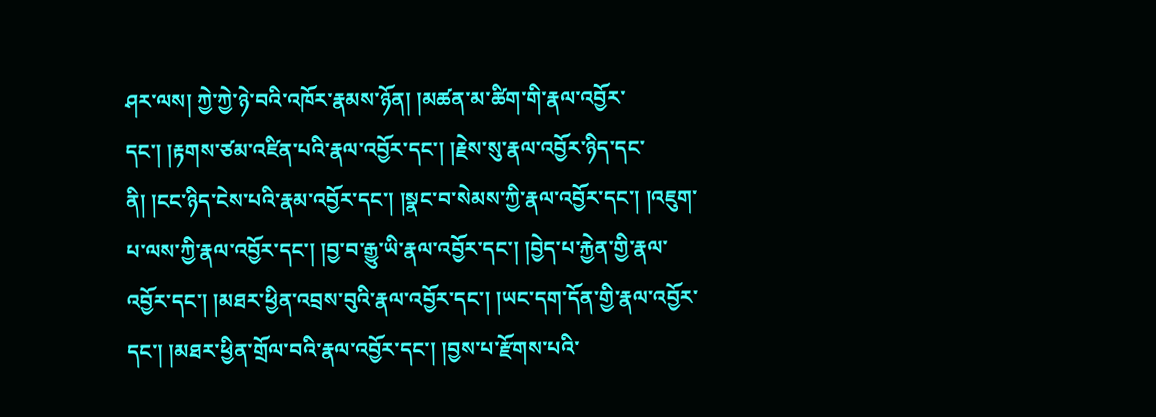ཤར་ལས། ཀྱེ་ཀྱེ་ཉེ་བའི་འཁོར་རྣམས་ཉོན། །མཚན་མ་ཚིག་གི་རྣལ་འབྱོར་དང་། །རྟགས་ཙམ་འཛིན་པའི་རྣལ་འབྱོར་དང་། །རྗེས་སུ་རྣལ་འབྱོར་ཉིད་དང་ནི། །ངང་ཉིད་ངེས་པའི་རྣམ་འབྱོར་དང་། །སྣང་བ་སེམས་ཀྱི་རྣལ་འབྱོར་དང་། །འཇུག་པ་ལས་ཀྱི་རྣལ་འབྱོར་དང་། །བྱ་བ་རྒྱུ་ཡི་རྣལ་འབྱོར་དང་། །བྱེད་པ་རྐྱེན་གྱི་རྣལ་འབྱོར་དང་། །མཐར་ཕྱིན་འབྲས་བུའི་རྣལ་འབྱོར་དང་། །ཡང་དག་དོན་གྱི་རྣལ་འབྱོར་དང་། །མཐར་ཕྱིན་གྲོལ་བའི་རྣལ་འབྱོར་དང་། །བྱས་པ་རྫོགས་པའི་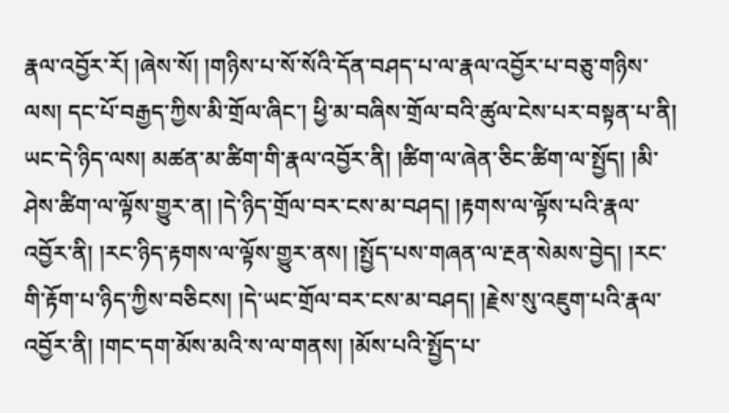རྣལ་འབྱོར་རོ། །ཞེས་སོ། །གཉིས་པ་སོ་སོའི་དོན་བཤད་པ་ལ་རྣལ་འབྱོར་པ་བཅུ་གཉིས་ལས། དང་པོ་བརྒྱད་ཀྱིས་མི་གྲོལ་ཞིང་། ཕྱི་མ་བཞིས་གྲོལ་བའི་ཚུལ་ངེས་པར་བསྟན་པ་ནི། ཡང་དེ་ཉིད་ལས། མཚན་མ་ཚིག་གི་རྣལ་འབྱོར་ནི། །ཚིག་ལ་ཞེན་ཅིང་ཚིག་ལ་སྤྱོད། །མི་ཤེས་ཚིག་ལ་ལྟོས་གྱུར་ན། །དེ་ཉིད་གྲོལ་བར་ངས་མ་བཤད། །རྟགས་ལ་ལྟོས་པའི་རྣལ་འབྱོར་ནི། །རང་ཉིད་རྟགས་ལ་ལྟོས་གྱུར་ནས། །སྤྱོད་པས་གཞན་ལ་རྔན་སེམས་བྱེད། །རང་གི་རྟོག་པ་ཉིད་ཀྱིས་བཅིངས། །དེ་ཡང་གྲོལ་བར་ངས་མ་བཤད། །རྗེས་སུ་འཇུག་པའི་རྣལ་འབྱོར་ནི། །གང་དག་མོས་མའི་ས་ལ་གནས། །མོས་པའི་སྤྱོད་པ་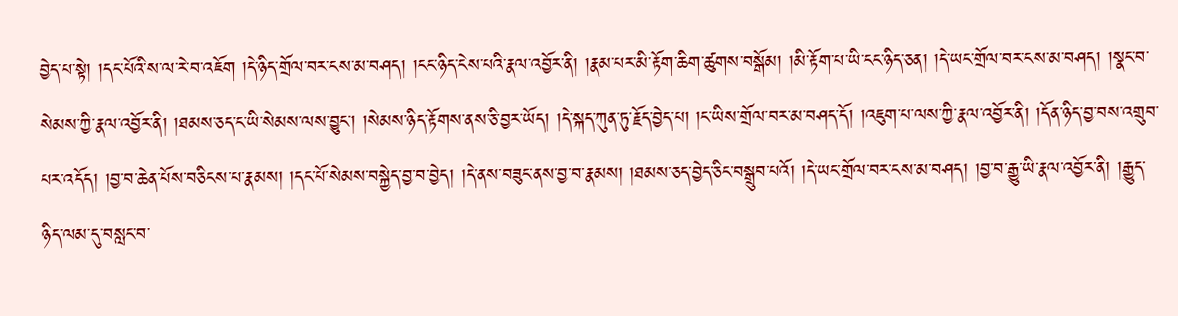བྱེད་པ་སྟེ། །དང་པོའི་ས་ལ་རེ་བ་འཇོག །དེ་ཉིད་གྲོལ་བར་ངས་མ་བཤད། །ངང་ཉིད་ངེས་པའི་རྣལ་འབྱོར་ནི། །རྣམ་པར་མི་རྟོག་ཆིག་ཚུགས་བསྒོམ། །མི་རྟོག་པ་ཡི་ངང་ཉིད་ཅན། །དེ་ཡང་གྲོལ་བར་ངས་མ་བཤད། །སྣང་བ་སེམས་ཀྱི་རྣལ་འབྱོར་ནི། །ཐམས་ཅད་ང་ཡི་སེམས་ལས་བྱུང་། །སེམས་ཉིད་རྟོགས་ནས་ཅི་བྱར་ཡོད། །དེ་སྐད་ཀུན་ཏུ་རྗོད་བྱེད་པ། །ང་ཡིས་གྲོལ་བར་མ་བཤད་དོ། །འཇུག་པ་ལས་ཀྱི་རྣལ་འབྱོར་ནི། །དོན་ཉིད་བྱ་བས་འགྲུབ་པར་འདོད། །བྱ་བ་ཆེན་པོས་བཅིངས་པ་རྣམས། །དང་པོ་སེམས་བསྐྱེད་བྱ་བ་བྱེད། །དེ་ནས་བཟུང་ནས་བྱ་བ་རྣམས། །ཐམས་ཅད་བྱེད་ཅིང་བསྒྲུབ་པའོ། །དེ་ཡང་གྲོལ་བར་ངས་མ་བཤད། །བྱ་བ་རྒྱུ་ཡི་རྣལ་འབྱོར་ནི། །རྒྱུད་ཉིད་ལམ་དུ་བསླང་བ་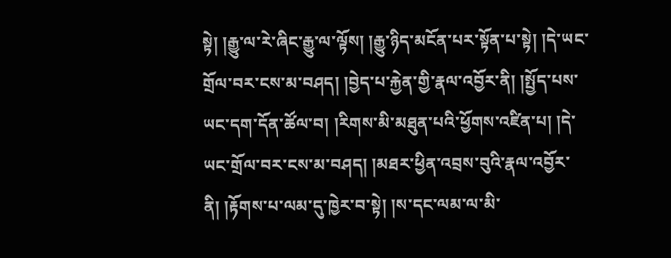སྟེ། །རྒྱུ་ལ་རེ་ཞིང་རྒྱུ་ལ་ལྟོས། །རྒྱུ་ཉིད་མངོན་པར་སྟོན་པ་སྟེ། །དེ་ཡང་གྲོལ་བར་ངས་མ་བཤད། །བྱེད་པ་རྐྱེན་གྱི་རྣལ་འབྱོར་ནི། །སྤྱོད་པས་ཡང་དག་དོན་ཚོལ་བ། །རིགས་མི་མཐུན་པའི་ཕྱོགས་འཛིན་པ། །དེ་ཡང་གྲོལ་བར་ངས་མ་བཤད། །མཐར་ཕྱིན་འབྲས་བུའི་རྣལ་འབྱོར་ནི། །རྟོགས་པ་ལམ་དུ་ཁྱེར་བ་སྟེ། །ས་དང་ལམ་ལ་མི་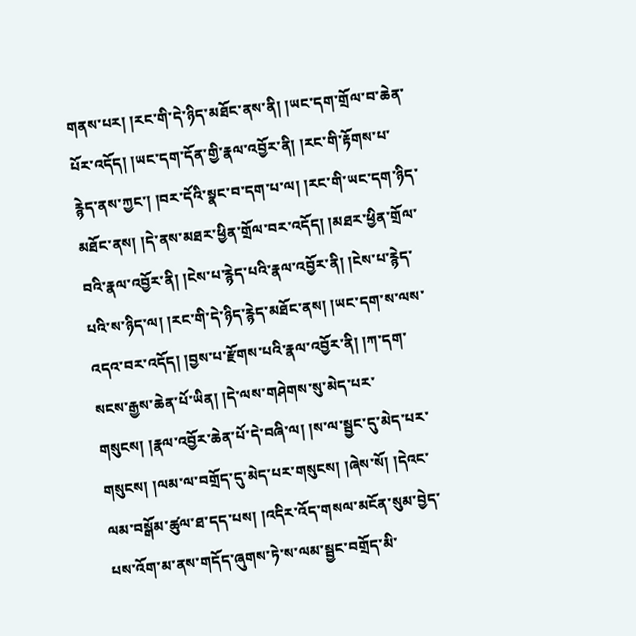གནས་པར། །རང་གི་དེ་ཉིད་མཐོང་ནས་ནི། །ཡང་དག་གྲོལ་བ་ཆེན་པོར་འདོད། །ཡང་དག་དོན་གྱི་རྣལ་འབྱོར་ནི། །རང་གི་རྟོགས་པ་རྙེད་ནས་ཀྱང་། །བར་དོའི་སྣང་བ་དག་པ་ལ། །རང་གི་ཡང་དག་ཉིད་མཐོང་ནས། །དེ་ནས་མཐར་ཕྱིན་གྲོལ་བར་འདོད། །མཐར་ཕྱིན་གྲོལ་བའི་རྣལ་འབྱོར་ནི། །ངེས་པ་རྙེད་པའི་རྣལ་འབྱོར་ནི། །ངེས་པ་རྙེད་པའི་ས་ཉིད་ལ། །རང་གི་དེ་ཉིད་རྙེད་མཐོང་ནས། །ཡང་དག་ས་ལས་འདའ་བར་འདོད། །བྱས་པ་རྫོགས་པའི་རྣལ་འབྱོར་ནི། །ཀ་དག་སངས་རྒྱས་ཆེན་པོ་ཡིན། །དེ་ལས་གཤེགས་སུ་མེད་པར་གསུངས། །རྣལ་འབྱོར་ཆེན་པོ་དེ་བཞི་ལ། །ས་ལ་སྦྱང་དུ་མེད་པར་གསུངས། །ལམ་ལ་བགྲོད་དུ་མེད་པར་གསུངས། །ཞེས་སོ། །དེའང་ལམ་བསྒོམ་ཚུལ་ཐ་དད་པས། །འདིར་འོད་གསལ་མངོན་སུམ་བྱེད་པས་འོག་མ་ནས་གདོད་ཞུགས་ཏེ་ས་ལམ་སྦྱང་བགྲོད་མི་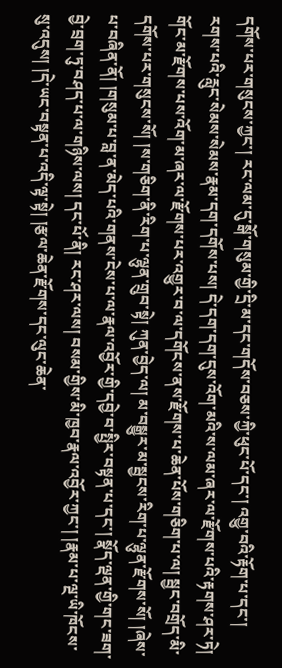དགོས་པར་གསུངས་ཀྱང་། རང་ལམ་དུ་སྒོ་གསུམ་གྱི་དྲི་མ་དང་གདོས་བཅས་ཀྱི་ཕུང་པོ་དང་། འགྱུ་བའི་རྟོག་པ་དང་། རགས་པའི་རླུང་སེམས་སེམས་རྣམ་དག་དགོས་པས། དེ་དག་དག་དུས་འོག་མའི་ས་ལམ་ཞར་ལ་རྫོགས་པའི་རྟགས་ཤར་ཏེ། གོང་མ་རྫོགས་པས་འོག་མ་ཞར་ལ་རྫོགས་པར་འགྱུར་བ་ལ་དགོངས་ནས་རྫོགས་པ་ཆེན་པོས་གཅིག་པ་ལ། སྦྱང་བགྲོད་མི་དགོས་པར་གསུངས་སོ། །ས་གཅིག་ནི་རིག་པ་ལྷུན་གྲུབ་སྟེ། ཀུན་བྱེད་ལ། མ་བསྒྱུར་མ་སྦྱངས་རིག་པ་ལྷུན་རྫོགས་སོ། །ཞེས་པ་བཞིན་ནོ། །གསུམ་པ་བླ་ན་མེད་པའི་གནས་ངེས་པ་ལ་རྣལ་འབྱོར་གྱི་དབྱེ་བ་སྤྱིར་བསྟན་པ་དང་། སྣོད་ལྡན་གྱི་གང་ཟག་བྱེ་བྲག་ཏུ་བཤད་པ་ལ་གཉིས་ལས། དང་པོ་ནི། རང་ཤར་ལས། བསམ་གྱིས་མི་ཁྱབ་རྣལ་འབྱོར་ཀྱང་། །རྣམ་པ་ལྔ་ཡི་ཁོངས་སུ་འདུས། །དེ་ཡང་བསྟན་པ་འདི་ལྟ་སྟེ། །རྩལ་ཆེན་རྫོགས་དང་ལུང་ཆེན་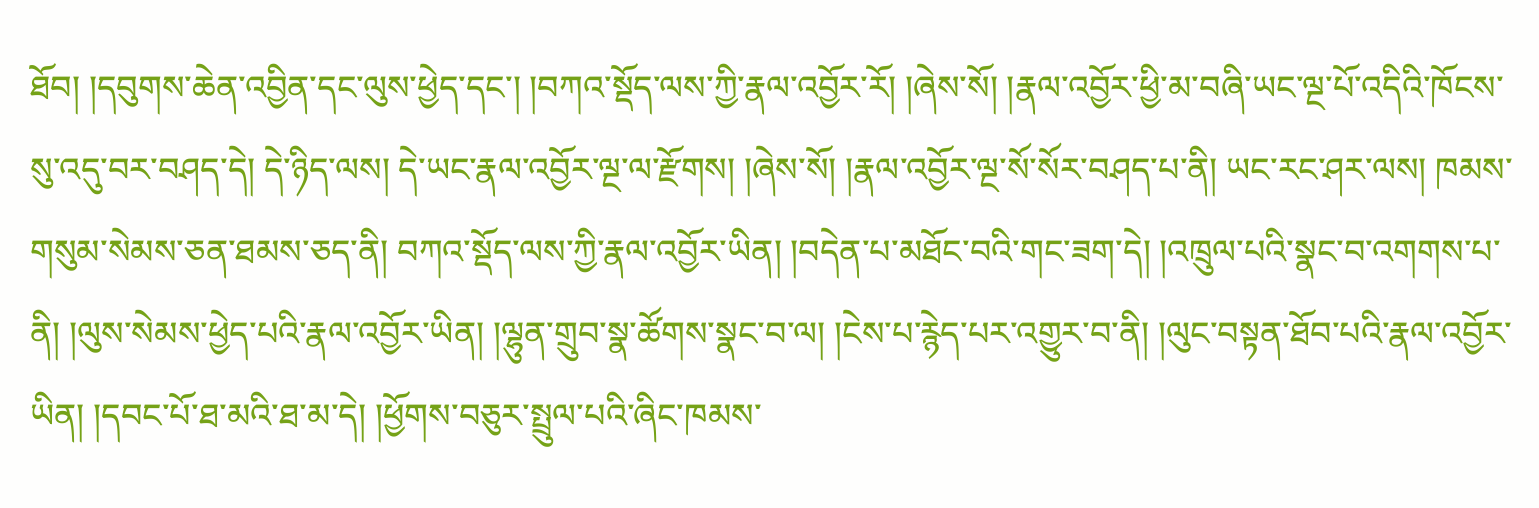ཐོབ། །དབུགས་ཆེན་འབྱིན་དང་ལུས་ཕྱེད་དང་། །བཀའ་སྡོད་ལས་ཀྱི་རྣལ་འབྱོར་རོ། །ཞེས་སོ། །རྣལ་འབྱོར་ཕྱི་མ་བཞི་ཡང་ལྔ་པོ་འདིའི་ཁོངས་སུ་འདུ་བར་བཤད་དེ། དེ་ཉིད་ལས། དེ་ཡང་རྣལ་འབྱོར་ལྔ་ལ་རྫོགས། །ཞེས་སོ། །རྣལ་འབྱོར་ལྔ་སོ་སོར་བཤད་པ་ནི། ཡང་རང་ཤར་ལས། ཁམས་གསུམ་སེམས་ཅན་ཐམས་ཅད་ནི། བཀའ་སྡོད་ལས་ཀྱི་རྣལ་འབྱོར་ཡིན། །བདེན་པ་མཐོང་བའི་གང་ཟག་དེ། །འཁྲུལ་པའི་སྣང་བ་འགགས་པ་ནི། །ལུས་སེམས་ཕྱེད་པའི་རྣལ་འབྱོར་ཡིན། །ལྷུན་གྲུབ་སྣ་ཚོགས་སྣང་བ་ལ། །ངེས་པ་རྙེད་པར་འགྱུར་བ་ནི། །ལུང་བསྟན་ཐོབ་པའི་རྣལ་འབྱོར་ཡིན། །དབང་པོ་ཐ་མའི་ཐ་མ་དེ། །ཕྱོགས་བཅུར་སྤྲུལ་པའི་ཞིང་ཁམས་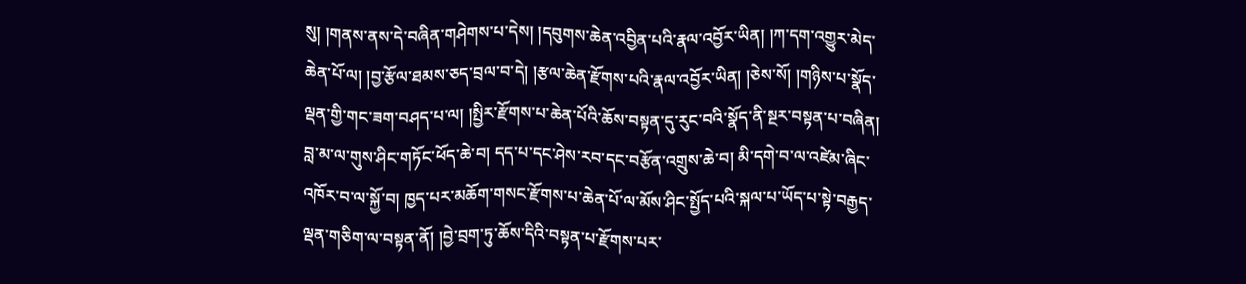སུ། །གནས་ནས་དེ་བཞིན་གཤེགས་པ་དེས། །དབུགས་ཆེན་འབྱིན་པའི་རྣལ་འབྱོར་ཡིན། །ཀ་དག་འགྱུར་མེད་ཆེན་པོ་ལ། །བྱ་རྩོལ་ཐམས་ཅད་བྲལ་བ་དེ། །རྩལ་ཆེན་རྫོགས་པའི་རྣལ་འབྱོར་ཡིན། །ཅེས་སོ། །གཉིས་པ་སྣོད་ལྡན་གྱི་གང་ཟག་བཤད་པ་ལ། །སྤྱིར་རྫོགས་པ་ཆེན་པོའི་ཆོས་བསྟན་དུ་རུང་བའི་སྣོད་ནི་སྔར་བསྟན་པ་བཞིན། བླ་མ་ལ་གུས་ཤིང་གཏོང་ཕོད་ཆེ་བ། དད་པ་དང་ཤེས་རབ་དང་བརྩོན་འགྲུས་ཆེ་བ། མི་དགེ་བ་ལ་འཛེམ་ཞིང་འཁོར་བ་ལ་སྐྱོ་བ། ཁྱད་པར་མཆོག་གསང་རྫོགས་པ་ཆེན་པོ་ལ་མོས་ཤིང་སྤྱོད་པའི་སྐལ་པ་ཡོད་པ་སྟེ་བརྒྱད་ལྡན་གཅིག་ལ་བསྟན་ནོ། །བྱེ་བྲག་ཏུ་ཆོས་དིའི་བསྟན་པ་རྫོགས་པར་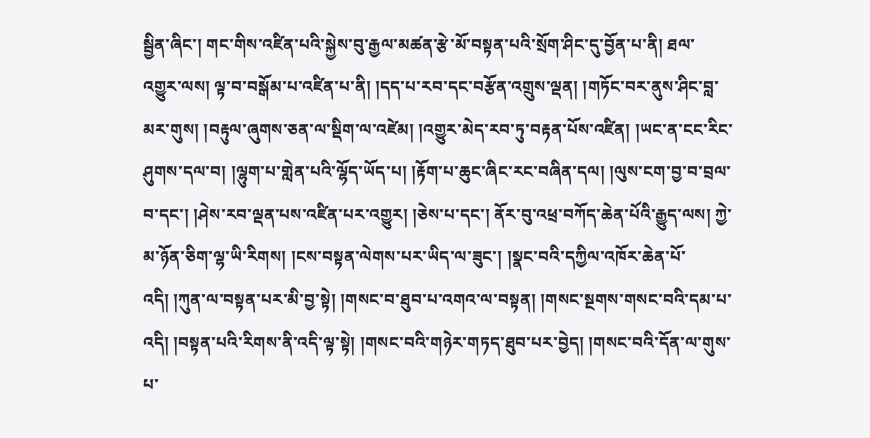སྦྱིན་ཞིང་། གང་གིས་འཛིན་པའི་སྐྱེས་བུ་རྒྱལ་མཚན་རྩེ་མོ་བསྟན་པའི་སྲོག་ཤིང་དུ་བྱོན་པ་ནི། ཐལ་འགྱུར་ལས། ལྟ་བ་བསྒོམ་པ་འཛིན་པ་ནི། །དད་པ་རབ་དང་བརྩོན་འགྲུས་ལྡན། །གཏོང་བར་ནུས་ཤིང་བླ་མར་གུས། །བརྟུལ་ཞུགས་ཅན་ལ་སྡིག་ལ་འཛེམ། །འགྱུར་མེད་རབ་ཏུ་བརྟན་པོས་འཛིན། །ཡང་ན་ངང་རིང་ཤུགས་དལ་བ། །ལྷུག་པ་གླེན་པའི་ལྷོད་ཡོད་པ། །རྟོག་པ་ཆུང་ཞིང་རང་བཞིན་དལ། །ལུས་ངག་བྱ་བ་བྲལ་བ་དང་། །ཤེས་རབ་ལྡན་པས་འཛིན་པར་འགྱུར། །ཅེས་པ་དང་། ནོར་བུ་འཕྲ་བཀོད་ཆེན་པོའི་རྒྱུད་ལས། ཀྱེ་མ་ཉོན་ཅིག་ལྷ་ཡི་རིགས། །ངས་བསྟན་ལེགས་པར་ཡིད་ལ་ཟུང་། །སྣང་བའི་དཀྱིལ་འཁོར་ཆེན་པོ་འདི། །ཀུན་ལ་བསྟན་པར་མི་བྱ་སྟེ། །གསང་བ་ཐུབ་པ་འགའ་ལ་བསྟན། །གསང་སྔགས་གསང་བའི་དམ་པ་འདི། །བསྟན་པའི་རིགས་ནི་འདི་ལྟ་སྟེ། །གསང་བའི་གཉེར་གཏད་ཐུབ་པར་བྱེད། །གསང་བའི་དོན་ལ་གུས་པ་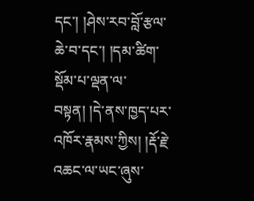དང་། །ཤེས་རབ་བློ་རྩལ་ཆེ་བ་དང་། །དམ་ཚིག་སྡོམ་པ་ལྡན་ལ་བསྟན། །དེ་ནས་ཁྱད་པར་འཁོར་རྣམས་ཀྱིས། །རྡོ་རྗེ་འཆང་ལ་ཡང་ཞུས་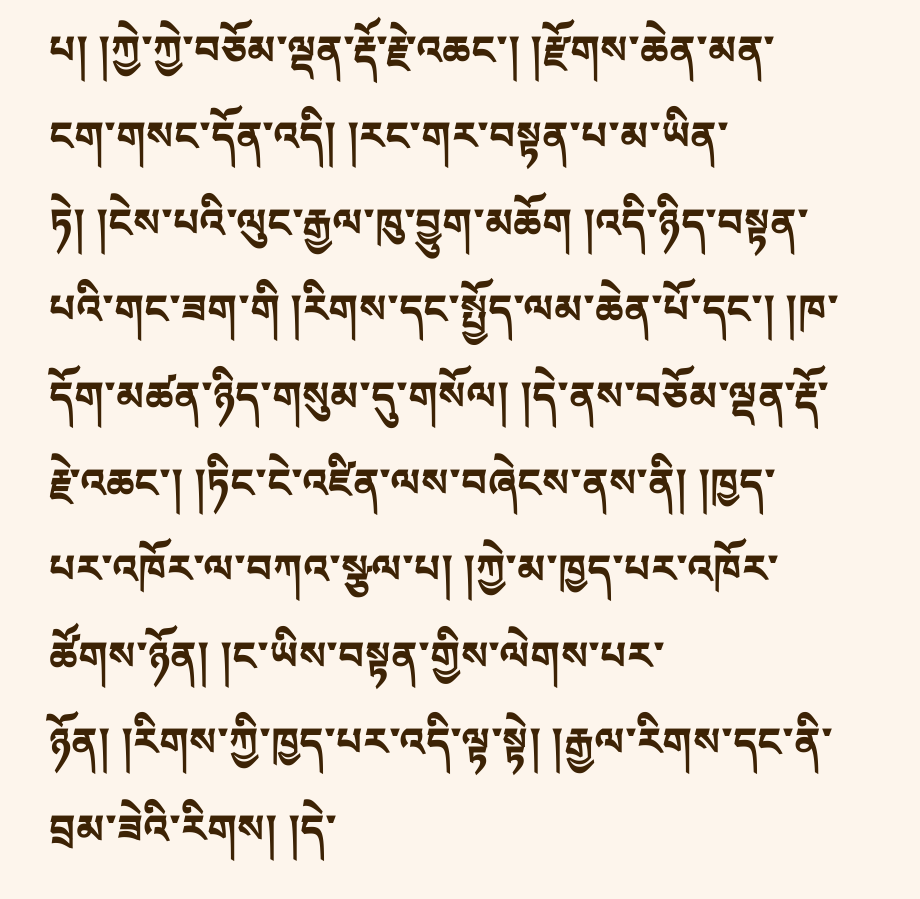པ། །ཀྱེ་ཀྱེ་བཅོམ་ལྡན་རྡོ་རྗེ་འཆང་། །རྫོགས་ཆེན་མན་ངག་གསང་དོན་འདི། །རང་གར་བསྟན་པ་མ་ཡིན་ཏེ། །ངེས་པའི་ལུང་རྒྱལ་ཁུ་བྱུག་མཆོག །འདི་ཉིད་བསྟན་པའི་གང་ཟག་གི །རིགས་དང་སྤྱོད་ལམ་ཆེན་པོ་དང་། །ཁ་དོག་མཚན་ཉིད་གསུམ་དུ་གསོལ། །དེ་ནས་བཅོམ་ལྡན་རྡོ་རྗེ་འཆང་། །ཏིང་ངེ་འཛིན་ལས་བཞེངས་ནས་ནི། །ཁྱད་པར་འཁོར་ལ་བཀའ་སྩལ་པ། །ཀྱེ་མ་ཁྱད་པར་འཁོར་ཚོགས་ཉོན། །ང་ཡིས་བསྟན་གྱིས་ལེགས་པར་ཉོན། །རིགས་ཀྱི་ཁྱད་པར་འདི་ལྟ་སྟེ། །རྒྱལ་རིགས་དང་ནི་བྲམ་ཟེའི་རིགས། །དེ་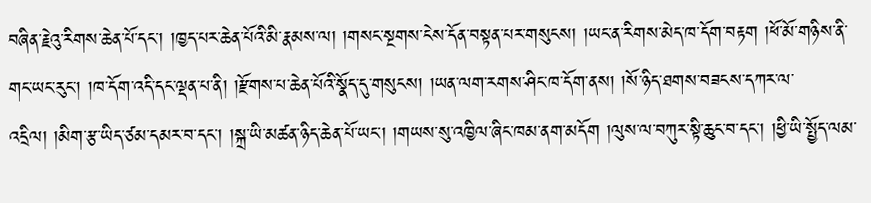བཞིན་རྗེའུ་རིགས་ཆེན་པོ་དང་། །ཁྱད་པར་ཆེན་པོའི་མི་རྣམས་ལ། །གསང་སྔགས་ངེས་དོན་བསྟན་པར་གསུངས། །ཡང་ན་རིགས་མེད་ཁ་དོག་བརྟག །ཕོ་མོ་གཉིས་ནི་གང་ཡང་རུང་། །ཁ་དོག་འདི་དང་ལྡན་པ་ནི། །རྫོགས་པ་ཆེན་པོའི་སྣོད་དུ་གསུངས། །ཡན་ལག་རགས་ཤིང་ཁ་དོག་ནས། །སོ་ཉིད་ཐགས་བཟངས་དཀར་ལ་འདྲིལ། །མིག་རྩ་ཡིད་ཙམ་དམར་བ་དང་། །སྐྲ་ཡི་མཚན་ཉིད་ཆེན་པོ་ཡང་། །གཡས་སུ་འཁྱིལ་ཞིང་ཁམ་ནག་མདོག །ལུས་ལ་བཀུར་སྟི་ཆུང་བ་དང་། །ཕྱི་ཡི་སྤྱོད་ལམ་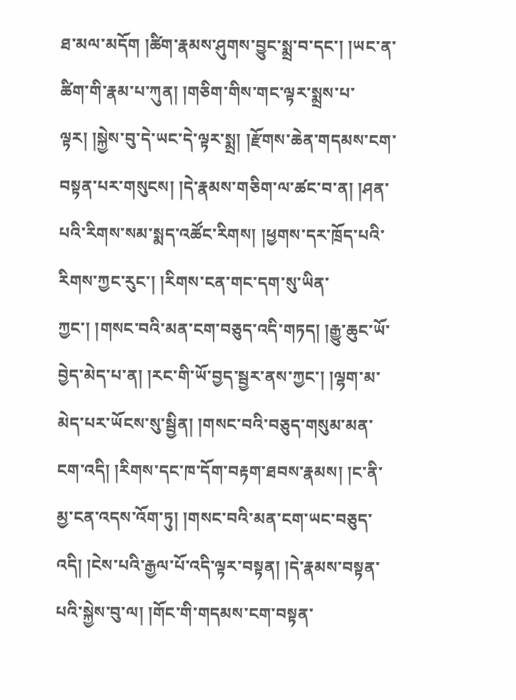ཐ་མལ་མདོག །ཚིག་རྣམས་ཤུགས་བྱུང་སྨྲ་བ་དང་། །ཡང་ན་ཚིག་གི་རྣམ་པ་ཀུན། །གཅིག་གིས་གང་ལྟར་སྨྲས་པ་ལྟར། །སྐྱེས་བུ་དེ་ཡང་དེ་ལྟར་སྨྲ། །རྫོགས་ཆེན་གདམས་ངག་བསྟན་པར་གསུངས། །དེ་རྣམས་གཅིག་ལ་ཚང་བ་ན། །ཤན་པའི་རིགས་སམ་སྨད་འཚོང་རིགས། །ཕྱགས་དར་ཁྲོད་པའི་རིགས་ཀྱང་རུང་། །རིགས་ངན་གང་དག་སུ་ཡིན་ཀྱང་། །གསང་བའི་མན་ངག་བཅུད་འདི་གཏད། །རྒྱུ་ཆུང་ཡོ་བྱེད་མེད་པ་ན། །རང་གི་ཡོ་བྱད་སྦྱར་ནས་ཀྱང་། །ལྷག་མ་མེད་པར་ཡོངས་སུ་སྦྱིན། །གསང་བའི་བཅུད་གསུམ་མན་ངག་འདི། །རིགས་དང་ཁ་དོག་བརྟག་ཐབས་རྣམས། །ང་ནི་མྱ་ངན་འདས་འོག་ཏུ། །གསང་བའི་མན་ངག་ཡང་བཅུད་འདི། །ངེས་པའི་རྒྱལ་པོ་འདི་ལྟར་བསྟན། །དེ་རྣམས་བསྟན་པའི་སྐྱེས་བུ་ལ། །གོང་གི་གདམས་ངག་བསྟན་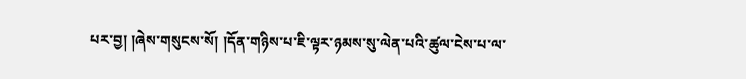པར་བྱ། །ཞེས་གསུངས་སོ། །དོན་གཉིས་པ་ཇི་ལྟར་ཉམས་སུ་ལེན་པའི་ཚུལ་ངེས་པ་ལ་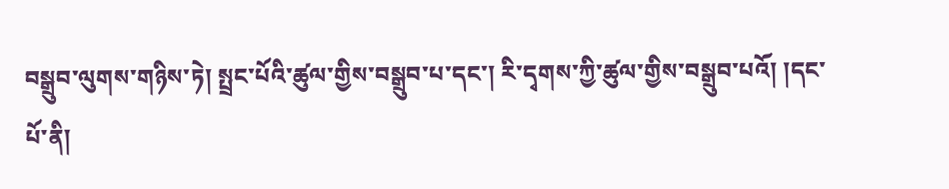བསྒྲུབ་ལུགས་གཉིས་ཏེ། སྤྲང་པོའི་ཚུལ་གྱིས་བསྒྲུབ་པ་དང་། རི་དྭགས་ཀྱི་ཚུལ་གྱིས་བསྒྲུབ་པའོ། །དང་པོ་ནི།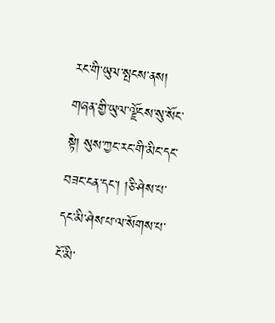རང་གི་ཡུལ་སྤངས་ནས། གཞན་གྱི་ཡུལ་ལྗོངས་སུ་སོང་སྟེ། སུས་ཀྱང་རང་གི་མིང་དང་བཟང་ངན་དང་། །ཅི་ཤེས་པ་དང་མི་ཤེས་པ་ལ་སོགས་པ་ངོ་མི་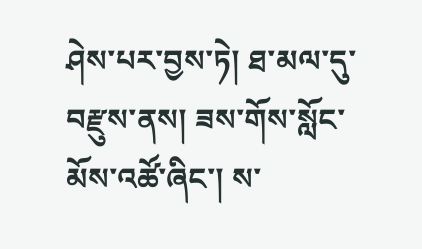ཤེས་པར་བྱས་ཏེ། ཐ་མལ་དུ་བརྫུས་ནས། ཟས་གོས་སློང་མོས་འཚོ་ཞིང་། ས་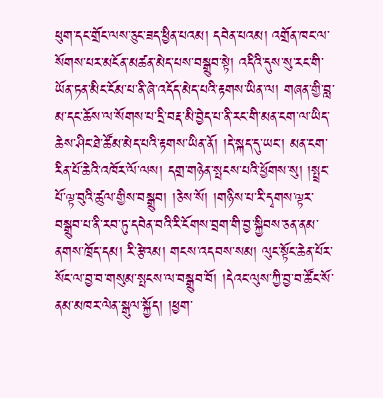ཕུག་དང་གྲོང་ལས་ཅུང་ཟད་ཕྱིན་པའམ། དབེན་པའམ། འགྲོན་ཁང་ལ་སོགས་པར་མངོན་མཚན་མེད་པས་བསྒྲུབ་སྟེ། འདིའི་དུས་སུ་རང་གི་ཡོན་ཏན་མིང་ངོམ་པ་ནི་ཞེ་འདོད་མེད་པའི་རྟགས་ཡིན་ལ། གཞན་གྱི་བླ་མ་དང་ཆོས་ལ་སོགས་པ་དྲི་བརྡ་མི་བྱེད་པ་ནི་རང་གི་མན་ངག་ལ་ཡིད་ཆེས་ཤིང་ཐེ་ཚོམ་མེད་པའི་རྟགས་ཡིན་ནོ། །དེ་སྐད་དུ་ཡང་། མན་ངག་རིན་པོ་ཆེའི་འཁོར་ལོ་ལས། དགྲ་གཉེན་སྤངས་པའི་ཕྱོགས་སུ། །སྤྲང་པོ་ལྟ་བུའི་ཚུལ་གྱིས་བསྒྲུབ། །ཅེས་སོ། །གཉིས་པ་རི་དྭགས་ལྟར་བསྒྲུབ་པ་ནི་རབ་ཏུ་དབེན་བའི་རི་ངོགས་བྲག་གི་བྱ་སྐྱིབས་ཅན་ནམ་ནགས་ཁྲོད་དམ། རི་རྩེའམ། གངས་འདབས་སམ། ལུང་སྟོང་ཆེན་པོར་སོང་ལ་བྱ་བ་གསུམ་སྤངས་ལ་བསྒྲུབ་བོ། །དེའང་ལུས་ཀྱི་བྱ་བ་ཚོང་སོ་ནམ་མཁར་ལེན་སྒུལ་སྐྱོད། །ཕྱག་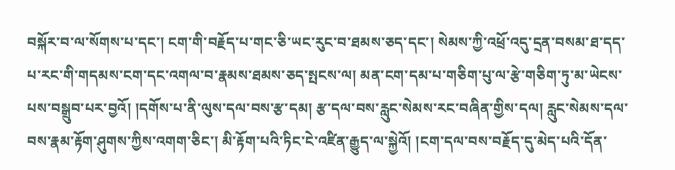བསྐོར་བ་ལ་སོགས་པ་དང་། ངག་གི་བརྗོད་པ་གང་ཅི་ཡང་རུང་བ་ཐམས་ཅད་དང་། སེམས་ཀྱི་འཕྲོ་འདུ་དྲན་བསམ་ཐ་དད་པ་རང་གི་གདམས་ངག་དང་འགལ་བ་རྣམས་ཐམས་ཅད་སྤངས་ལ། མན་ངག་དམ་པ་གཅིག་པུ་ལ་རྩེ་གཅིག་ཏུ་མ་ཡེངས་པས་བསྒྲུབ་པར་བྱའོ། །དགོས་པ་ནི་ལུས་དལ་བས་རྩ་དམ། རྩ་དལ་བས་རླུང་སེམས་རང་བཞིན་གྱིས་དལ། རླུང་སེམས་དལ་བས་རྣམ་རྟོག་ཤུགས་ཀྱིས་འགག་ཅིང་། མི་རྟོག་པའི་ཏིང་ངེ་འཛིན་རྒྱུད་ལ་སྐྱེའོ། །ངག་དལ་བས་བརྗོད་དུ་མེད་པའི་དོན་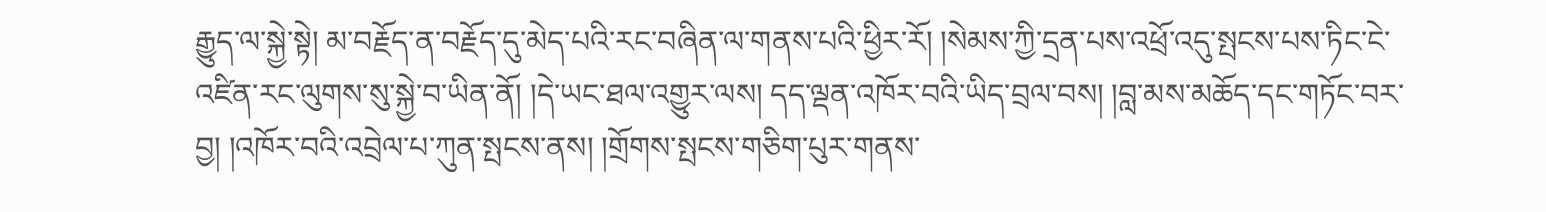རྒྱུད་ལ་སྐྱེ་སྟེ། མ་བརྗོད་ན་བརྗོད་དུ་མེད་པའི་རང་བཞིན་ལ་གནས་པའི་ཕྱིར་རོ། །སེམས་ཀྱི་དྲན་པས་འཕྲོ་འདུ་སྤངས་པས་ཏིང་ངེ་འཛིན་རང་ལུགས་སུ་སྐྱེ་བ་ཡིན་ནོ། །དེ་ཡང་ཐལ་འགྱུར་ལས། དད་ལྡན་འཁོར་བའི་ཡིད་བྲལ་བས། །བླ་མས་མཆོད་དང་གཏོང་བར་བྱ། །འཁོར་བའི་འབྲེལ་པ་ཀུན་སྤངས་ནས། །གྲོགས་སྤངས་གཅིག་པུར་གནས་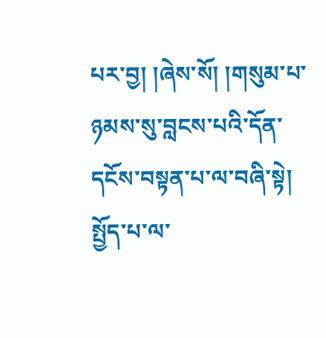པར་བྱ། །ཞེས་སོ། །གསུམ་པ་ཉམས་སུ་བླངས་པའི་དོན་དངོས་བསྟན་པ་ལ་བཞི་སྟེ། སྤྱོད་པ་ལ་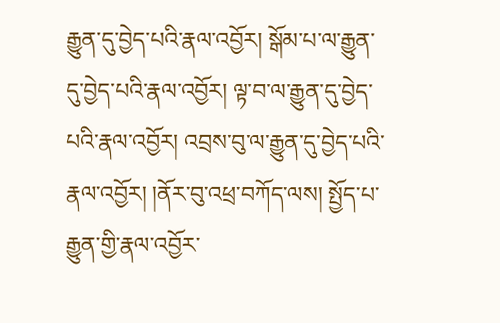རྒྱུན་དུ་བྱེད་པའི་རྣལ་འབྱོར། སྒོམ་པ་ལ་རྒྱུན་དུ་བྱེད་པའི་རྣལ་འབྱོར། ལྟ་བ་ལ་རྒྱུན་དུ་བྱེད་པའི་རྣལ་འབྱོར། འབྲས་བུ་ལ་རྒྱུན་དུ་བྱེད་པའི་རྣལ་འབྱོར། །ནོར་བུ་འཕྲ་བཀོད་ལས། སྤྱོད་པ་རྒྱུན་གྱི་རྣལ་འབྱོར་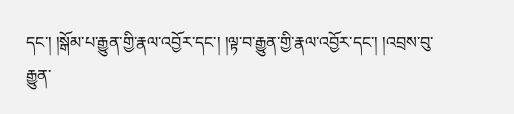དང་། །སྒོམ་པ་རྒྱུན་གྱི་རྣལ་འབྱོར་དང་། །ལྟ་བ་རྒྱུན་གྱི་རྣལ་འབྱོར་དང་། །འབྲས་བུ་རྒྱུན་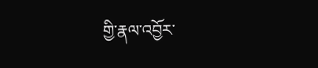གྱི་རྣལ་འབྱོར་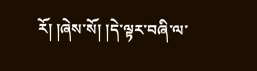རོ། །ཞེས་སོ། །དེ་ལྟར་བཞི་ལ་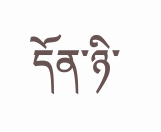དོན་ཉི་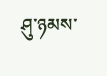ཤུ་ཉམས་